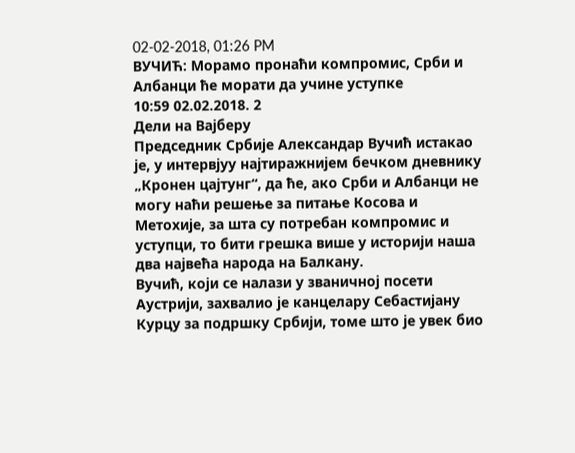02-02-2018, 01:26 PM
ВУЧИЋ: Морамо пронаћи компромис, Срби и Албанци ће морати да учине уступке
10:59 02.02.2018. 2
Дели на Вајберу
Председник Србије Александар Вучић истакао је, у интервјуу најтиражнијем бечком дневнику „Кронен цајтунг“, да ће, ако Срби и Албанци не могу наћи решење за питање Косова и Метохије, за шта су потребан компромис и уступци, то бити грешка више у историји наша два највећа народа на Балкану.
Вучић, који се налази у званичној посети Аустрији, захвалио је канцелару Себастијану Курцу за подршку Србији, томе што је увек био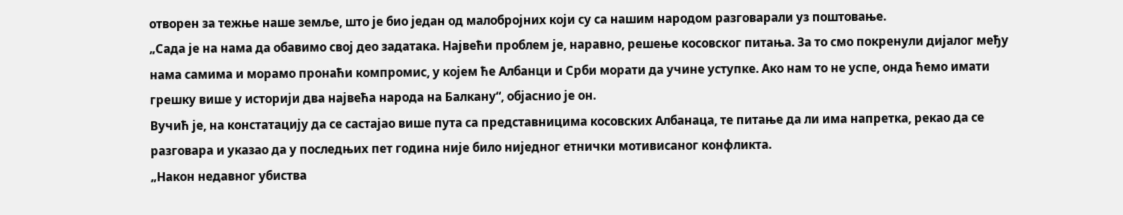отворен за тежње наше земље, што је био један од малобројних који су са нашим народом разговарали уз поштовање.
„Сада је на нама да обавимо свој део задатака. Највећи проблем је, наравно, решење косовског питања. За то смо покренули дијалог међу нама самима и морамо пронаћи компромис, у којем ће Албанци и Срби морати да учине уступке. Ако нам то не успе, онда ћемо имати грешку више у историји два највећа народа на Балкану“, објаснио је он.
Вучић је, на констатацију да се састајао више пута са представницима косовских Албанаца, те питање да ли има напретка, рекао да се разговара и указао да у последњих пет година није било ниједног етнички мотивисаног конфликта.
„Након недавног убиства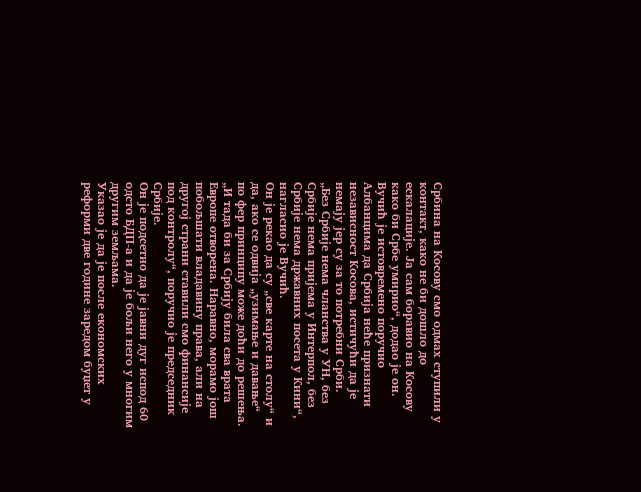Србина на Косову смо одмах ступили у контакт, како не би дошло до ескалације. Ја сам боравио на Косову како би Србе умирио“, додао је он.
Вучић је истовремено поручио Албанцима да Србија неће признати независност Косова, истичући да је немају јер су за то потребни Срби.
„Без Србије нема чланства у УН, без Србије нема пријема у Интeрпол, без Србије нема државних посета у Кини“, нагласио је Вучић.
Он је рекао да су „све карте на столу“ и да, ако се одвија „узимање и давање“ по фер принципу може доћи до решења.
„И тада би за Србију била сва врата Европе отворена. Наравно, морамо још побољшати владавину права, али на другој страни ставили смо финансије под контролу“, поручио је председник Србије.
Он је подсетио да је јавни дуг испод 60 одсто БДП-а и да је бољи него у многим другим земљама.
Указао је да је после економских реформи две године заредом буџет у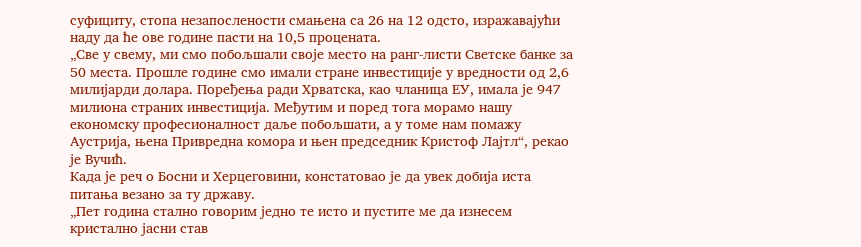суфициту, стопа незапослености смањена са 26 на 12 одсто, изражавајући наду да ће ове године пасти на 10,5 процената.
„Све у свему, ми смо побољшали своје место на ранг-листи Светске банке за 50 места. Прошле године смо имали стране инвестиције у вредности од 2,6 милијарди долара. Поређења ради Хрватска, као чланица ЕУ, имала је 947 милиона страних инвестиција. Међутим и поред тога морамо нашу економску професионалност даље побољшати, а у томе нам помажу Аустрија, њена Привредна комора и њен председник Кристоф Лајтл“, рекао је Вучић.
Када је реч о Босни и Херцеговини, констатовао је да увек добија иста питања везано за ту државу.
„Пет година стално говорим једно те исто и пустите ме да изнесем кристално јасни став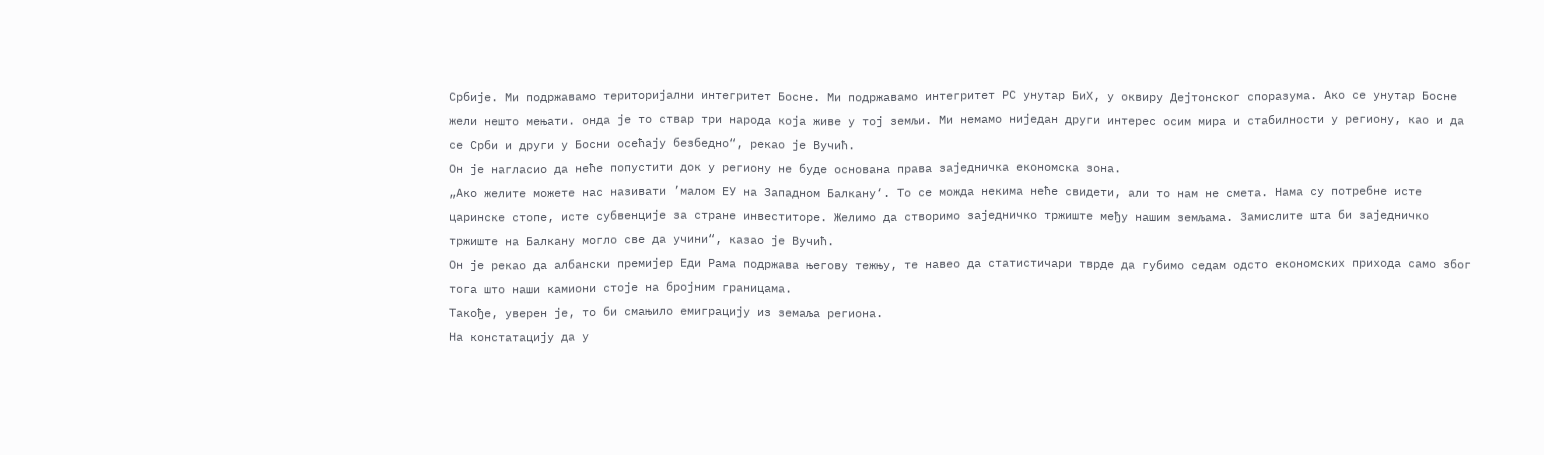Србије. Ми подржавамо територијални интегритет Босне. Ми подржавамо интегритет РС унутар БиХ, у оквиру Дејтонског споразума. Ако се унутар Босне жели нешто мењати. онда је то ствар три народа која живе у тој земљи. Ми немамо ниједан други интерес осим мира и стабилности у региону, као и да се Срби и други у Босни осећају безбедно“, рекао је Вучић.
Он је нагласио да неће попустити док у региону не буде основана права заједничка економска зона.
„Ако желите можете нас називати ’малом ЕУ на Западном Балкану‘. То се можда некима неће свидети, али то нам не смета. Нама су потребне исте царинске стопе, исте субвенције за стране инвеститоре. Желимо да створимо заједничко тржиште међу нашим земљама. Замислите шта би заједничко тржиште на Балкану могло све да учини“, казао је Вучић.
Он је рекао да албански премијер Еди Рама подржава његову тежњу, те навео да статистичари тврде да губимо седам одсто економских прихода само због тога што наши камиони стоје на бројним границама.
Такође, уверен је, то би смањило емиграцију из земаља региона.
На констатацију да у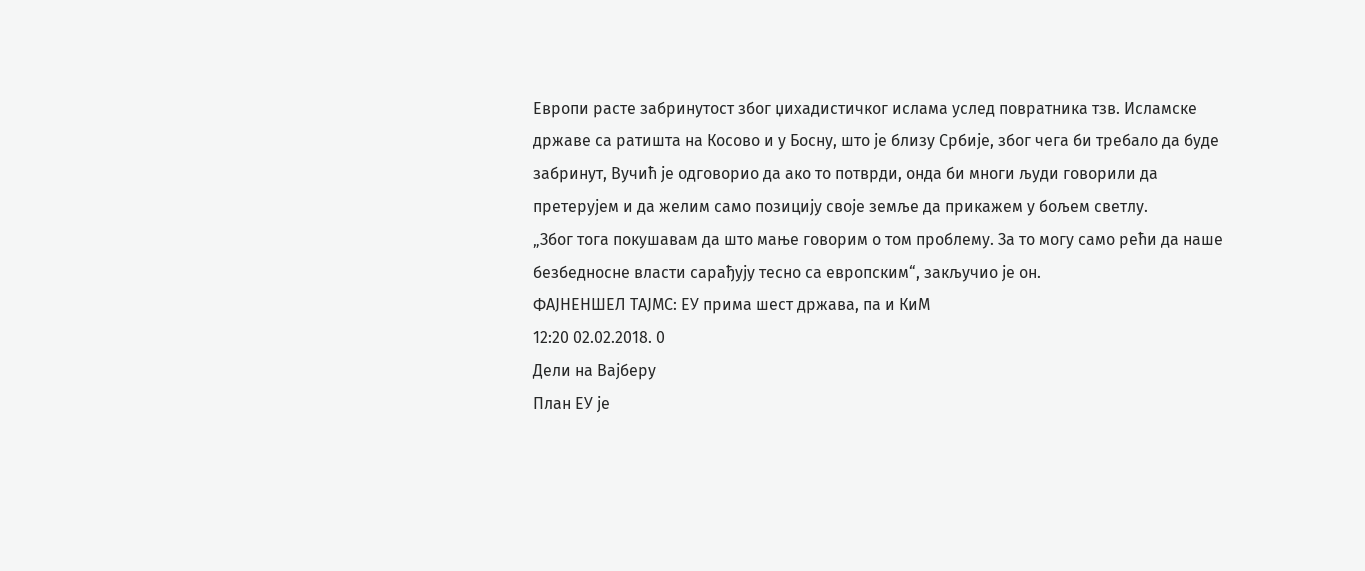Европи расте забринутост због џихадистичког ислама услед повратника тзв. Исламске државе са ратишта на Косово и у Босну, што је близу Србије, због чега би требало да буде забринут, Вучић је одговорио да ако то потврди, онда би многи људи говорили да претерујем и да желим само позицију своје земље да прикажем у бољем светлу.
„Због тога покушавам да што мање говорим о том проблему. За то могу само рећи да наше безбедносне власти сарађују тесно са европским“, закључио је он.
ФАЈНЕНШЕЛ ТАЈМС: ЕУ прима шест држава, па и КиМ
12:20 02.02.2018. 0
Дели на Вајберу
План ЕУ је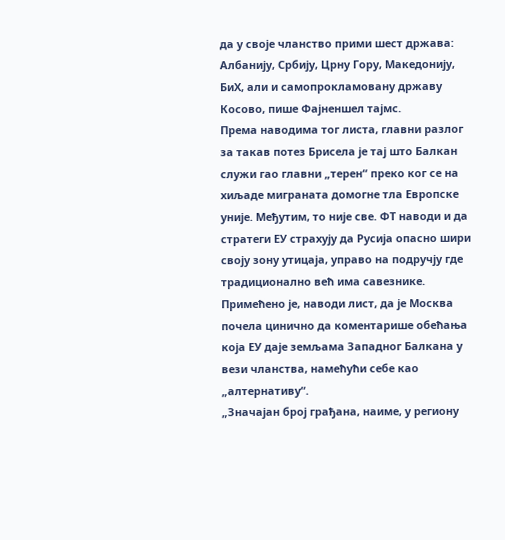да у своје чланство прими шест држава: Албанију, Србију, Црну Гору, Македонију, БиХ, али и самопрокламовану државу Косово, пише Фајненшел тајмс.
Према наводима тог листа, главни разлог за такав потез Брисела је тај што Балкан служи гао главни „терен“ преко ког се на хиљаде миграната домогне тла Европске уније. Међутим, то није све. ФТ наводи и да стратеги ЕУ страхују да Русија опасно шири своју зону утицаја, управо на подручју где традиционално већ има савезнике.
Примећено је, наводи лист, да је Москва почела цинично да коментарише обећања која ЕУ даје земљама Западног Балкана у вези чланства, намећући себе као „алтернативу“.
„Значајан број грађана, наиме, у региону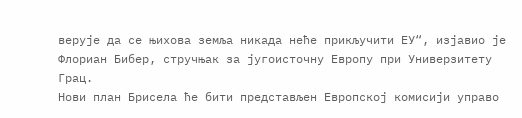верује да се њихова земља никада неће прикључити ЕУ“, изјавио је Флориан Бибер, стручњак за југоисточну Европу при Универзитету Грац.
Нови план Брисела ће бити представљен Европској комисији управо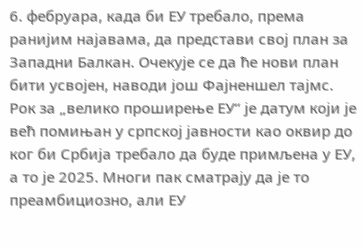6. фебруара, када би ЕУ требало, према ранијим најавама, да представи свој план за Западни Балкан. Очекује се да ће нови план бити усвојен, наводи још Фајненшел тајмс.
Рок за „велико проширење ЕУ“ је датум који је већ помињан у српској јавности као оквир до ког би Србија требало да буде примљена у ЕУ, а то је 2025. Многи пак сматрају да је то преамбициозно, али ЕУ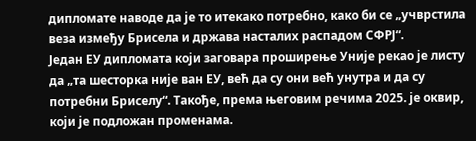дипломате наводе да је то итекако потребно, како би се „учврстила веза између Брисела и држава насталих распадом СФРЈ“.
Један ЕУ дипломата који заговара проширење Уније рекао је листу да „та шесторка није ван ЕУ, већ да су они већ унутра и да су потребни Бриселу“. Такође, према његовим речима 2025. је оквир, који је подложан променама.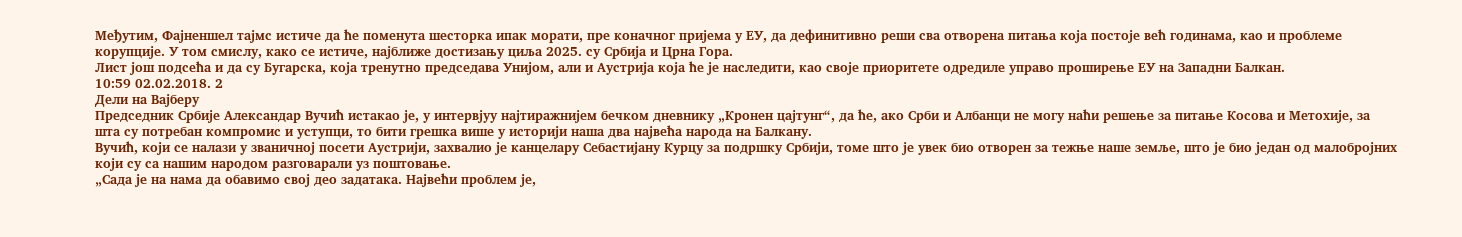Међутим, Фајненшел тајмс истиче да ће поменута шесторка ипак морати, пре коначног пријема у ЕУ, да дефинитивно реши сва отворена питања која постоје већ годинама, као и проблеме корупције. У том смислу, како се истиче, најближе достизању циља 2025. су Србија и Црна Гора.
Лист још подсећа и да су Бугарска, која тренутно председава Унијом, али и Аустрија која ће је наследити, као своје приоритете одредиле управо проширење ЕУ на Западни Балкан.
10:59 02.02.2018. 2
Дели на Вајберу
Председник Србије Александар Вучић истакао је, у интервјуу најтиражнијем бечком дневнику „Кронен цајтунг“, да ће, ако Срби и Албанци не могу наћи решење за питање Косова и Метохије, за шта су потребан компромис и уступци, то бити грешка више у историји наша два највећа народа на Балкану.
Вучић, који се налази у званичној посети Аустрији, захвалио је канцелару Себастијану Курцу за подршку Србији, томе што је увек био отворен за тежње наше земље, што је био један од малобројних који су са нашим народом разговарали уз поштовање.
„Сада је на нама да обавимо свој део задатака. Највећи проблем је,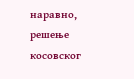наравно, решење косовског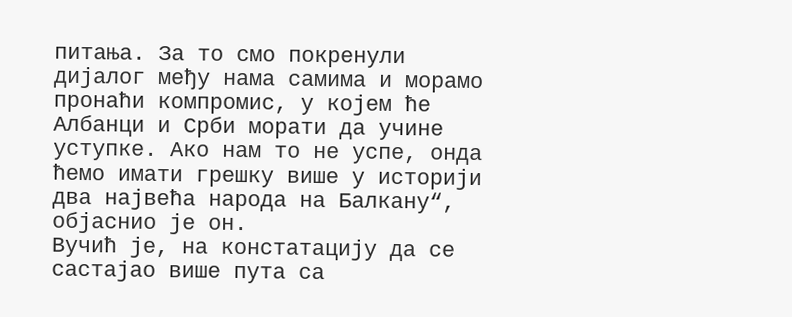питања. За то смо покренули дијалог међу нама самима и морамо пронаћи компромис, у којем ће Албанци и Срби морати да учине уступке. Ако нам то не успе, онда ћемо имати грешку више у историји два највећа народа на Балкану“, објаснио је он.
Вучић је, на констатацију да се састајао више пута са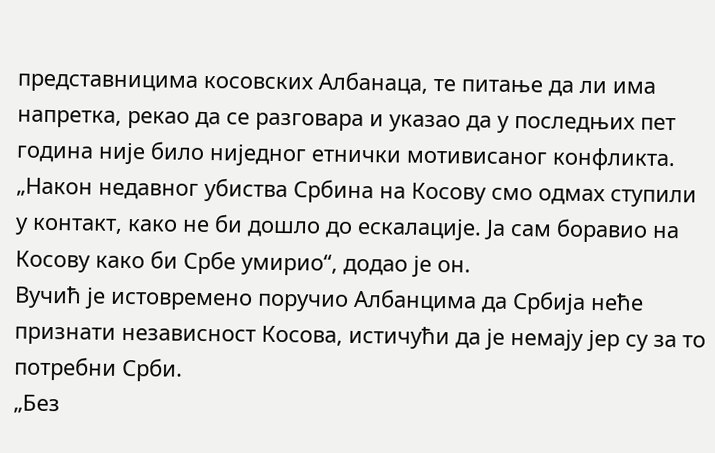представницима косовских Албанаца, те питање да ли има напретка, рекао да се разговара и указао да у последњих пет година није било ниједног етнички мотивисаног конфликта.
„Након недавног убиства Србина на Косову смо одмах ступили у контакт, како не би дошло до ескалације. Ја сам боравио на Косову како би Србе умирио“, додао је он.
Вучић је истовремено поручио Албанцима да Србија неће признати независност Косова, истичући да је немају јер су за то потребни Срби.
„Без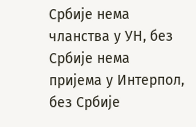Србије нема чланства у УН, без Србије нема пријема у Интeрпол, без Србије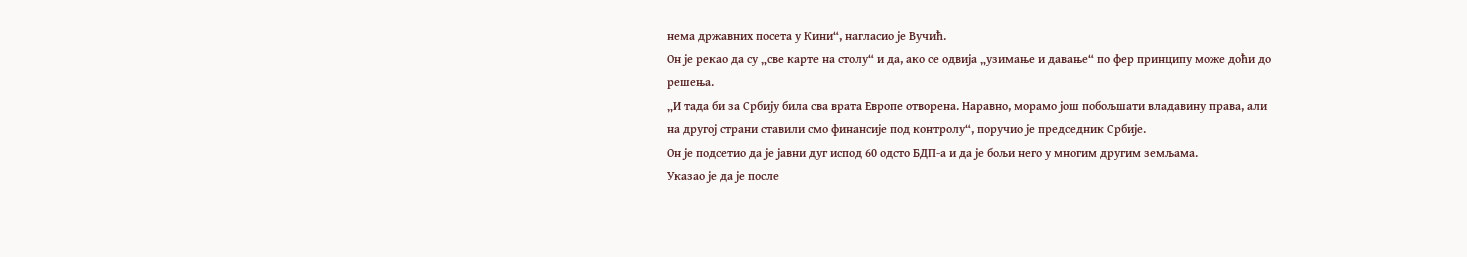нема државних посета у Кини“, нагласио је Вучић.
Он је рекао да су „све карте на столу“ и да, ако се одвија „узимање и давање“ по фер принципу може доћи до решења.
„И тада би за Србију била сва врата Европе отворена. Наравно, морамо још побољшати владавину права, али на другој страни ставили смо финансије под контролу“, поручио је председник Србије.
Он је подсетио да је јавни дуг испод 60 одсто БДП-а и да је бољи него у многим другим земљама.
Указао је да је после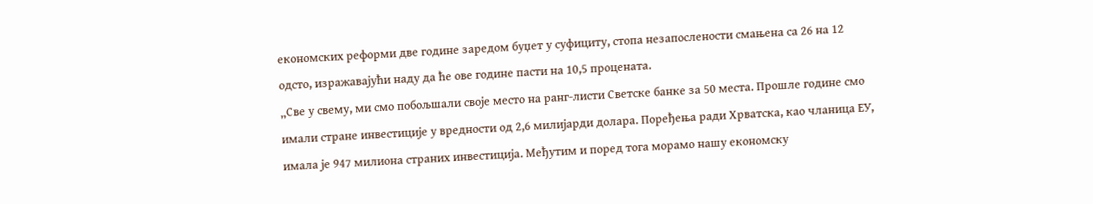економских реформи две године заредом буџет у суфициту, стопа незапослености смањена са 26 на 12 одсто, изражавајући наду да ће ове године пасти на 10,5 процената.
„Све у свему, ми смо побољшали своје место на ранг-листи Светске банке за 50 места. Прошле године смо имали стране инвестиције у вредности од 2,6 милијарди долара. Поређења ради Хрватска, као чланица ЕУ, имала је 947 милиона страних инвестиција. Међутим и поред тога морамо нашу економску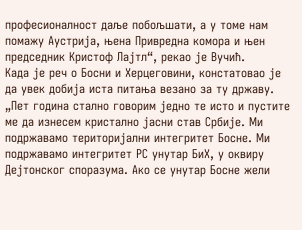професионалност даље побољшати, а у томе нам помажу Аустрија, њена Привредна комора и њен председник Кристоф Лајтл“, рекао је Вучић.
Када је реч о Босни и Херцеговини, констатовао је да увек добија иста питања везано за ту државу.
„Пет година стално говорим једно те исто и пустите ме да изнесем кристално јасни став Србије. Ми подржавамо територијални интегритет Босне. Ми подржавамо интегритет РС унутар БиХ, у оквиру Дејтонског споразума. Ако се унутар Босне жели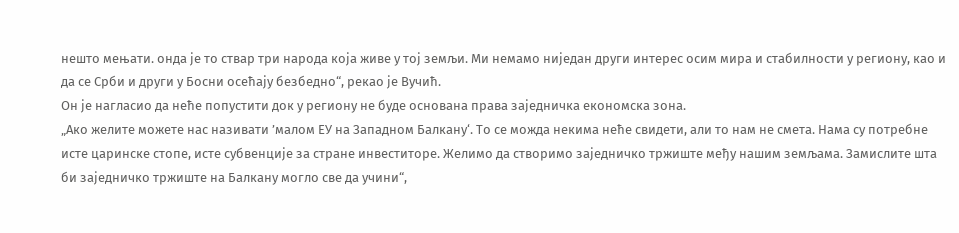нешто мењати. онда је то ствар три народа која живе у тој земљи. Ми немамо ниједан други интерес осим мира и стабилности у региону, као и да се Срби и други у Босни осећају безбедно“, рекао је Вучић.
Он је нагласио да неће попустити док у региону не буде основана права заједничка економска зона.
„Ако желите можете нас називати ’малом ЕУ на Западном Балкану‘. То се можда некима неће свидети, али то нам не смета. Нама су потребне исте царинске стопе, исте субвенције за стране инвеститоре. Желимо да створимо заједничко тржиште међу нашим земљама. Замислите шта би заједничко тржиште на Балкану могло све да учини“,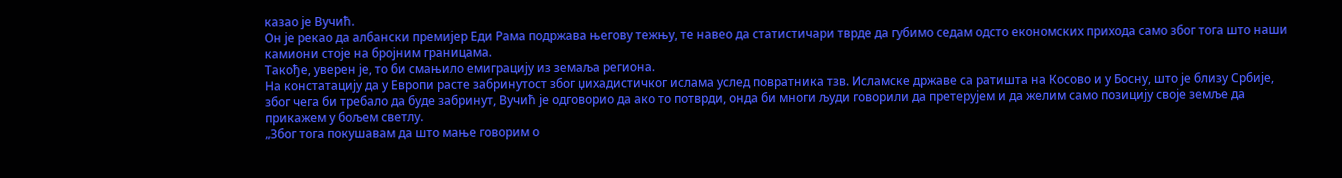казао је Вучић.
Он је рекао да албански премијер Еди Рама подржава његову тежњу, те навео да статистичари тврде да губимо седам одсто економских прихода само због тога што наши камиони стоје на бројним границама.
Такође, уверен је, то би смањило емиграцију из земаља региона.
На констатацију да у Европи расте забринутост због џихадистичког ислама услед повратника тзв. Исламске државе са ратишта на Косово и у Босну, што је близу Србије, због чега би требало да буде забринут, Вучић је одговорио да ако то потврди, онда би многи људи говорили да претерујем и да желим само позицију своје земље да прикажем у бољем светлу.
„Због тога покушавам да што мање говорим о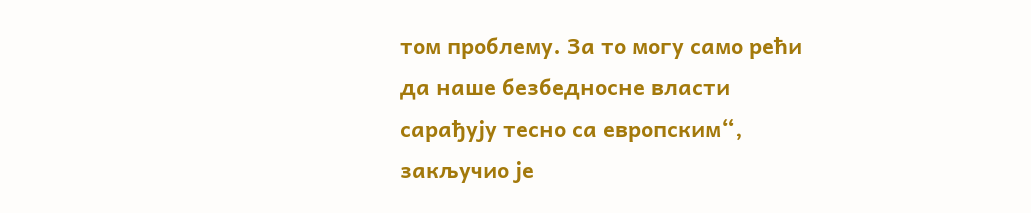том проблему. За то могу само рећи да наше безбедносне власти сарађују тесно са европским“, закључио је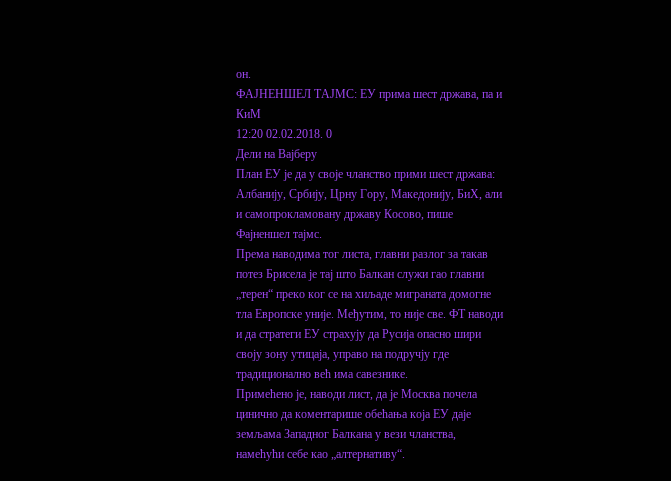он.
ФАЈНЕНШЕЛ ТАЈМС: ЕУ прима шест држава, па и КиМ
12:20 02.02.2018. 0
Дели на Вајберу
План ЕУ је да у своје чланство прими шест држава: Албанију, Србију, Црну Гору, Македонију, БиХ, али и самопрокламовану државу Косово, пише Фајненшел тајмс.
Према наводима тог листа, главни разлог за такав потез Брисела је тај што Балкан служи гао главни „терен“ преко ког се на хиљаде миграната домогне тла Европске уније. Међутим, то није све. ФТ наводи и да стратеги ЕУ страхују да Русија опасно шири своју зону утицаја, управо на подручју где традиционално већ има савезнике.
Примећено је, наводи лист, да је Москва почела цинично да коментарише обећања која ЕУ даје земљама Западног Балкана у вези чланства, намећући себе као „алтернативу“.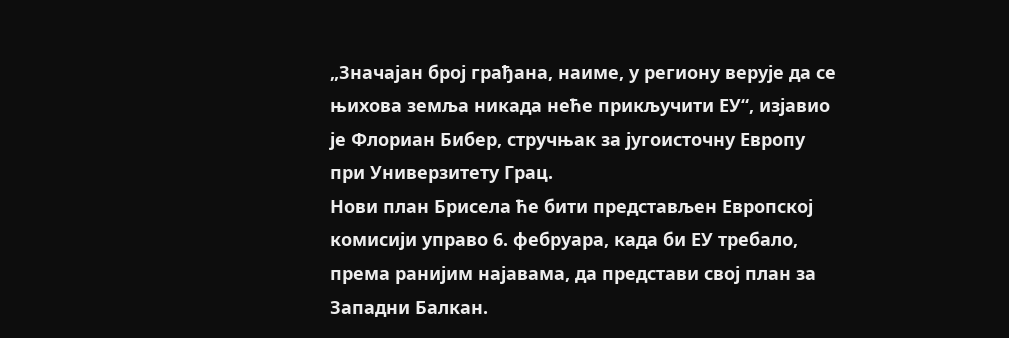„Значајан број грађана, наиме, у региону верује да се њихова земља никада неће прикључити ЕУ“, изјавио је Флориан Бибер, стручњак за југоисточну Европу при Универзитету Грац.
Нови план Брисела ће бити представљен Европској комисији управо 6. фебруара, када би ЕУ требало, према ранијим најавама, да представи свој план за Западни Балкан.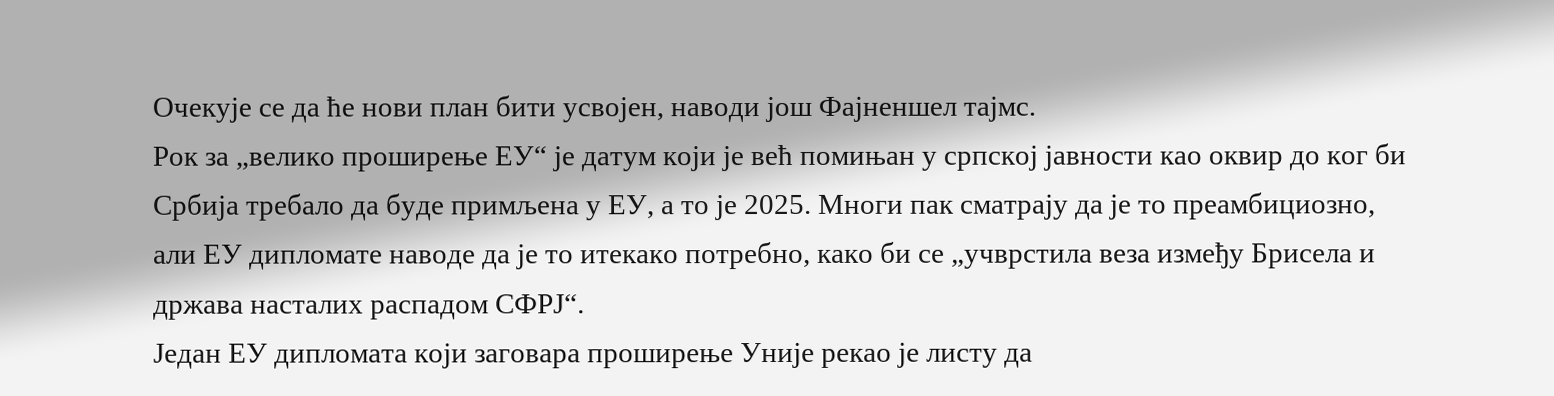Очекује се да ће нови план бити усвојен, наводи још Фајненшел тајмс.
Рок за „велико проширење ЕУ“ је датум који је већ помињан у српској јавности као оквир до ког би Србија требало да буде примљена у ЕУ, а то је 2025. Многи пак сматрају да је то преамбициозно, али ЕУ дипломате наводе да је то итекако потребно, како би се „учврстила веза између Брисела и држава насталих распадом СФРЈ“.
Један ЕУ дипломата који заговара проширење Уније рекао је листу да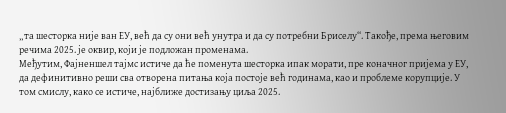„та шесторка није ван ЕУ, већ да су они већ унутра и да су потребни Бриселу“. Такође, према његовим речима 2025. је оквир, који је подложан променама.
Међутим, Фајненшел тајмс истиче да ће поменута шесторка ипак морати, пре коначног пријема у ЕУ, да дефинитивно реши сва отворена питања која постоје већ годинама, као и проблеме корупције. У том смислу, како се истиче, најближе достизању циља 2025.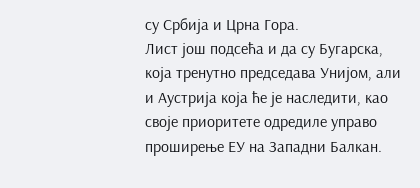су Србија и Црна Гора.
Лист још подсећа и да су Бугарска, која тренутно председава Унијом, али и Аустрија која ће је наследити, као своје приоритете одредиле управо проширење ЕУ на Западни Балкан.